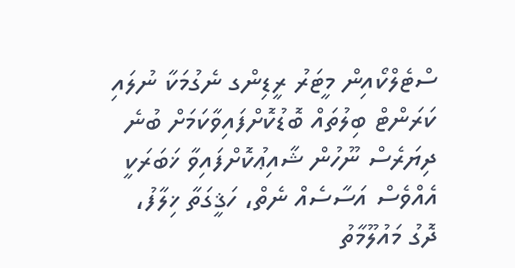ސްޓެލްކޯއިން މީޓަރު ރީޑިންގ ނެގުމަކާ ނުލައި ކަރަންޓް ބިލުތައް ބޮޑުކޮށްފައިވާކަމަށް ބުނެ ދިޔަރެސް ނޫހުން ޝާއިޢުކޮށްފައިވާ ޚަބަރަކީ އެއްވެސް އަސާސެއް ނެތް، ހަޤީގަތާ ޚިލާފު، ދޮގު މައުލޫމާތު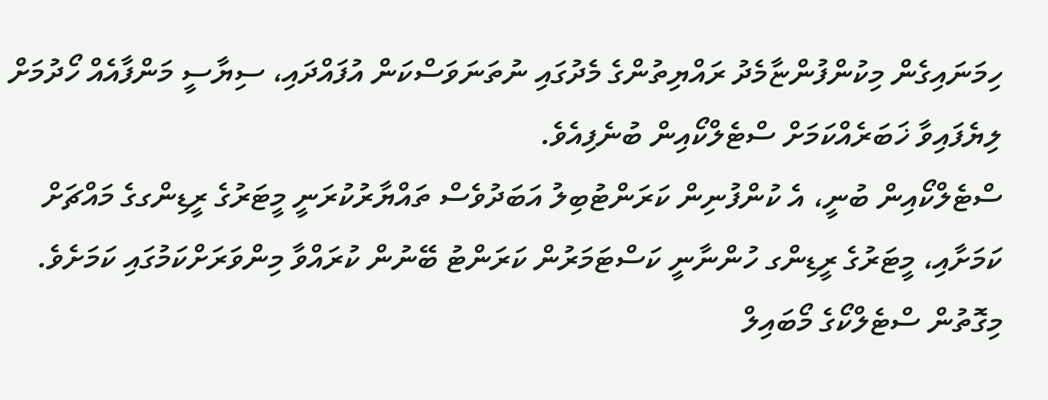ހިމަނައިގެން މިކުންފުންޏާމެދު ރައްޔިތުންގެ މެދުގައި ނުތަނަވަސްކަން އުފައްދައި، ސިޔާސީ މަންފާއެއް ހޯދުމަށް ލިޔެފައިވާ ޚަބަރެއްކަމަށް ސްޓެލްކޯއިން ބުނެފިއެވެ.
ސްޓެލްކޯއިން ބުނީ، އެ ކުންފުނިން ކަރަންޓުބިލު އަބަދުވެސް ތައްޔާރުކުރަނީ މީޓަރުގެ ރީޑިންގގެ މައްޗަށް ކަމަށާއި، މީޓަރުގެ ރީޑިންގ ހުންނާނީ ކަސްޓަމަރުން ކަރަންޓު ބޭނުން ކުރައްވާ މިންވަރަށްކަމުގައި ކަމަށެވެ.
މިގޮތުން ސްޓެލްކޯގެ މޯބައިލް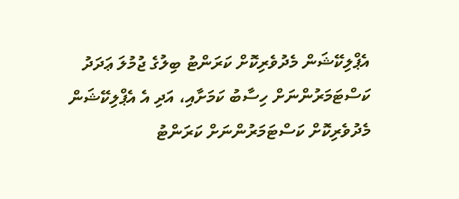އެޕްލިކޭޝަން މެދުވެރިކޮށް ކަރަންޓު ބިލުގެ ޖުމުލަ ޢަދަދު ކަސްޓަމަރުންނަށް ހިސާބު ކަމަށާއި، އަދި އެ އެޕްލިކޭޝަން މެދުވެރިކޮށް ކަސްޓަމަރުންނަށް ކަރަންޓު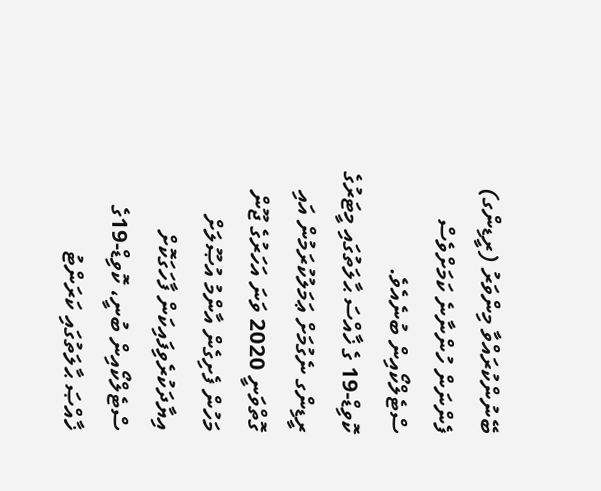ބޭނުންކުރައްވާ މިންވަރު (ރީޑިންގ) ފެންނަން ހުންނާނެ ކަމަށްވެސް ސްޓެލްކޯއިން ބުނެއެވެ.
ކޮވިޑް-19 ގެ ޚާއްސަ ޙާލަތުގައި މީޓަރުގެ ރީޑިންގ ނެގުމަށް ޢަމަލުކުރަމުން އައި ގޮތްވަނީ 2020 ވަނަ އަހަރުގެ ޖޫން މަހުން ފެށިގެން އާންމު އުޞޫލަށް އިޔާދަކުރެވިފައިކަން ފާހަގަކޮށް ސްޓެލްކޯއިން ބުނީ، ކޮވިޑް-19ގެ ޚާއްޞަ ޙާލަތުގައި ކަރަންޓު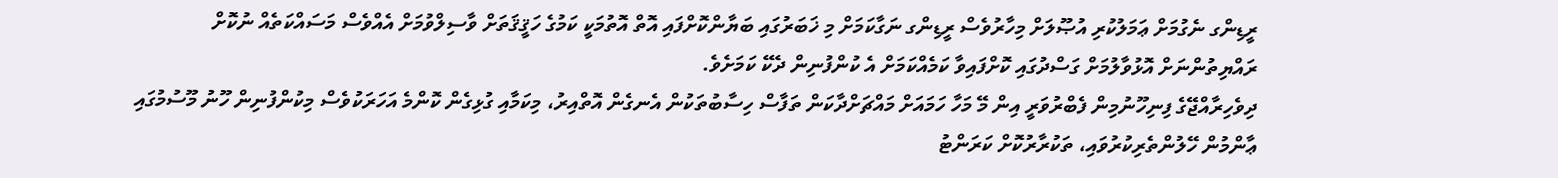ރީޑިންގ ނެގުމަށް ޢަމަލުކުރި އުޞޫލަށް މިހާރުވެސް ރީޑިންގ ނަގާކަމަށް މި ޚަބަރުގައި ބަޔާންކޮށްފައި އޮތް އޮތުމަކީ ކަމުގެ ހަޤީޤަތަށް ވާސިލްވުމަށް އެއްވެސް މަސައްކަތެއް ނުކޮށް ރައްޔިތުންނަށް އޮޅުވާލުމަށް ގަސްދުގައި ކޮށްފައިވާ ކަމެއްކަމަށް އެ ކުންފުނިން ދެކޭ ކަމަށެވެ.
ދިވެހިރާއްޖޭގެ ފިނިހޫނުމިން ފެބްރުވަރީ އިން މޭ މަހާ ހަމައަށް މައްޗަށްދާކަން ތަފާސް ހިސާބުތަކުން އެނގެން އޮތްއިރު، މިކަމާއި ގުޅިގެން ކޮންމެ އަހަރަކުވެސް މިކުންފުނިން ހޫނު މޫސުމުގައި ޢާންމުން ހޭލުންތެރިކުރުވައި، ތަކުރާރުކޮށް ކަރަންޓު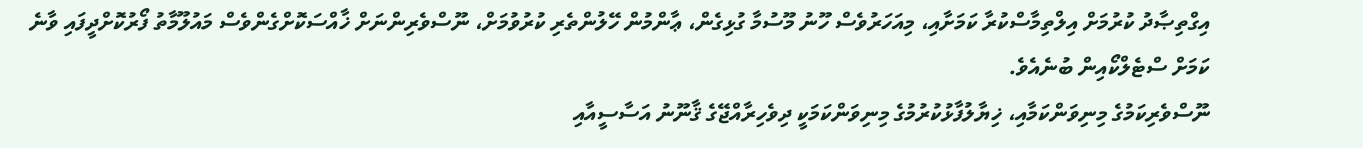އިގްތިޞާދު ކުރުމަށް އިލްތިމާސްކުރާ ކަމަށާއި، މިއަހަރުވެސް ހޫނު މޫސުމާ ގުޅިގެން، ޢާންމުން ހޭލުންތެރި ކުރުވުމަށް، ނޫސްވެރިންނަށް ޚާއްސަކޮށްގެންވެސް މައުލޫމާތު ފޯރުކޮށްދީފައި ވާނެ ކަމަށް ސްޓެލްކޯއިން ބުނެއެވެ.
ނޫސްވެރިކަމުގެ މިނިވަންކަމާއި، ޚިޔާލުފާޅުކުރުމުގެ މިނިވަންކަމަކީ ދިވެހިރާއްޖޭގެ ޤާނޫނު އަސާސީއާއި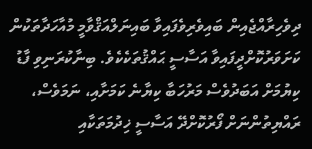ދިވެހިރާއްޖެއިން ބައިވެރިވެފައިވާ ބައިނަލްއަޤްވާމީ މުއާހަދާތަކުން ކަށަވަރުކޮށްދީފައިވާ އަސާސީ ޙައްޤުތަކެކެވެ. ބިނާކުރަނިވި ފާޑު ކިޔުމަށް އަބަދުވެސް މަރުހަބާ ކިޔާނެ ކަމަށާއި، ނަމަވެސް، ރައްޔިތުންނަށް ފޯރުކޮށްދޭ އަސާސީ ޚިދުމަތަކާއި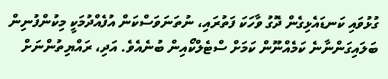ގުޅުވައި ކަނޑައެޅިގެން ދޮގު ވާހަކަ ފަތުރައި، ނުތަނަވަސްކަން އުފެއްދުމަކީ މިކުންފުނިން ބަލައިގަންނާނެ ކަމެއްނޫން ކަމަށް ސްޓެލްކޯއިން ބުނެއެވެ. އަދި، ރައްޔިތުންނަށް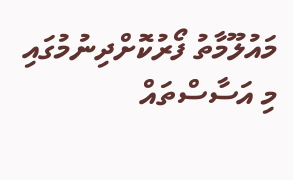މައުލޫމާތު ފޯރުކޮށްދިނުމުގައި މި އަސާސްތައް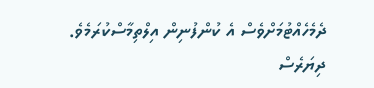ދެމެހެއްޓުމަށްވެސް އެ ކުންފުނިން އިލްތިމާސްކުރަމެވެ.
ދިޔަރެސް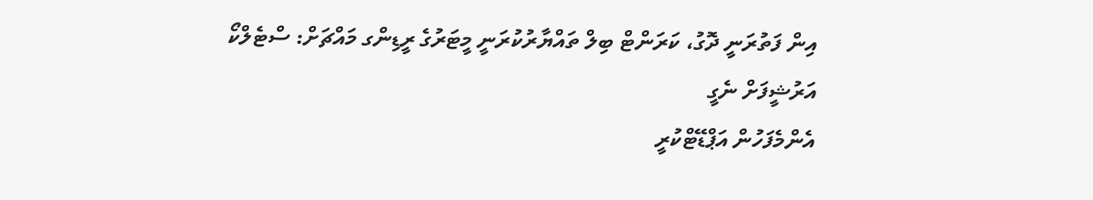އިން ފަތުރަނީ ދޮގު، ކަރަންޓް ބިލް ތައްޔާރުކުރަނީ މީޓަރުގެ ރީޑިންގ މައްޗަށް: ސްޓެލްކޯ
އަރުޝީފަށް ނެގީ
އެންމެފަހުން އަޕްޑޭޓްކުރީ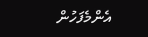އެންމެފަހުން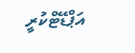އަޕްޑޭޓްކުރީ